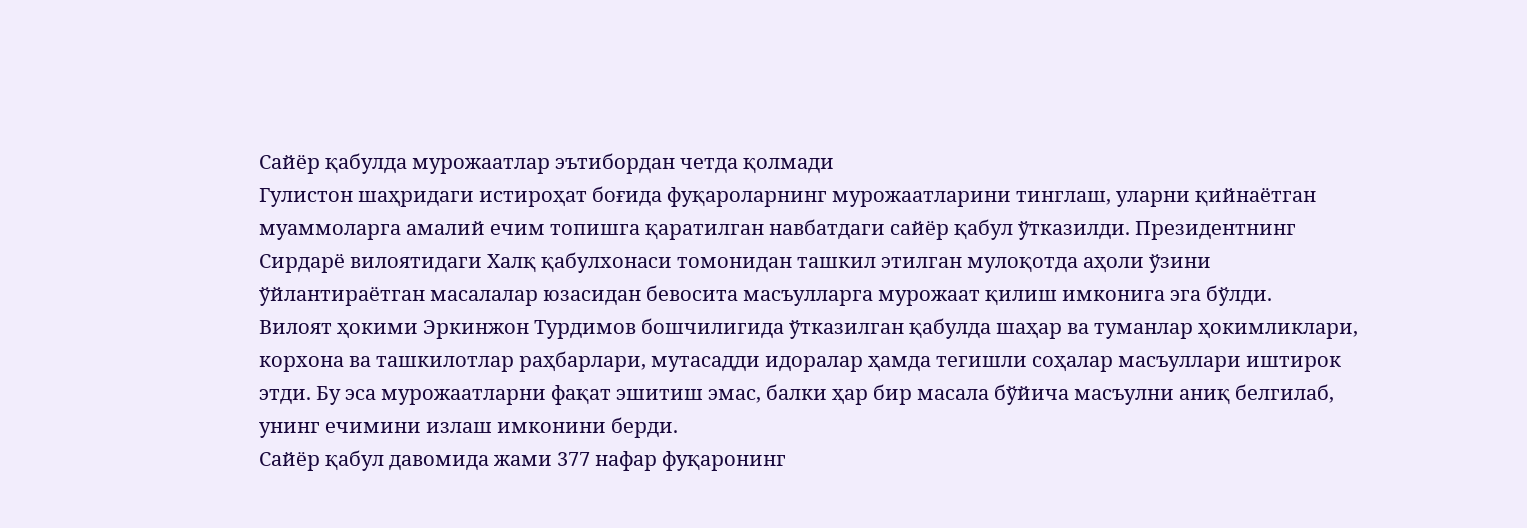Сайёр қабулда мурожаатлар эътибордан четда қолмади
Гулистон шаҳридаги истироҳат боғида фуқароларнинг мурожаатларини тинглаш, уларни қийнаётган муаммоларга амалий ечим топишга қаратилган навбатдаги сайёр қабул ўтказилди. Президентнинг Сирдарё вилоятидаги Халқ қабулхонаси томонидан ташкил этилган мулоқотда аҳоли ўзини ўйлантираётган масалалар юзасидан бевосита масъулларга мурожаат қилиш имконига эга бўлди.
Вилоят ҳокими Эркинжон Турдимов бошчилигида ўтказилган қабулда шаҳар ва туманлар ҳокимликлари, корхона ва ташкилотлар раҳбарлари, мутасадди идоралар ҳамда тегишли соҳалар масъуллари иштирок этди. Бу эса мурожаатларни фақат эшитиш эмас, балки ҳар бир масала бўйича масъулни аниқ белгилаб, унинг ечимини излаш имконини берди.
Сайёр қабул давомида жами 377 нафар фуқаронинг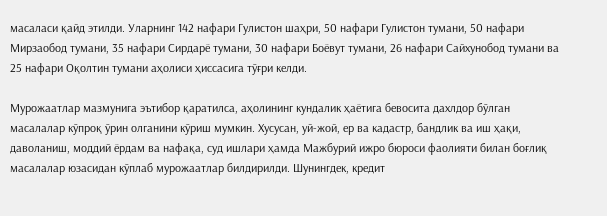масаласи қайд этилди. Уларнинг 142 нафари Гулистон шаҳри, 50 нафари Гулистон тумани, 50 нафари Мирзаобод тумани, 35 нафари Сирдарё тумани, 30 нафари Боёвут тумани, 26 нафари Сайхунобод тумани ва 25 нафари Оқолтин тумани аҳолиси ҳиссасига тўғри келди.

Мурожаатлар мазмунига эътибор қаратилса, аҳолининг кундалик ҳаётига бевосита дахлдор бўлган масалалар кўпроқ ўрин олганини кўриш мумкин. Хусусан, уй-жой, ер ва кадастр, бандлик ва иш ҳақи, даволаниш, моддий ёрдам ва нафақа, суд ишлари ҳамда Мажбурий ижро бюроси фаолияти билан боғлиқ масалалар юзасидан кўплаб мурожаатлар билдирилди. Шунингдек, кредит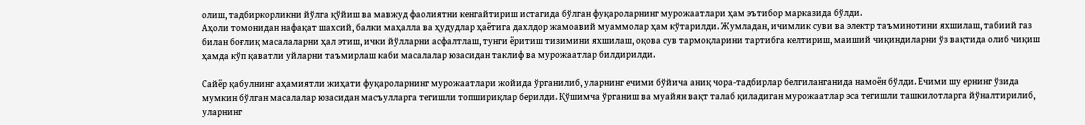олиш, тадбиркорликни йўлга қўйиш ва мавжуд фаолиятни кенгайтириш истагида бўлган фуқароларнинг мурожаатлари ҳам эътибор марказида бўлди.
Аҳоли томонидан нафақат шахсий, балки маҳалла ва ҳудудлар ҳаётига дахлдор жамоавий муаммолар ҳам кўтарилди. Жумладан, ичимлик суви ва электр таъминотини яхшилаш, табиий газ билан боғлиқ масалаларни ҳал этиш, ички йўлларни асфалтлаш, тунги ёритиш тизимини яхшилаш, оқова сув тармоқларини тартибга келтириш, маиший чиқиндиларни ўз вақтида олиб чиқиш ҳамда кўп қаватли уйларни таъмирлаш каби масалалар юзасидан таклиф ва мурожаатлар билдирилди.

Сайёр қабулнинг аҳамиятли жиҳати фуқароларнинг мурожаатлари жойида ўрганилиб, уларнинг ечими бўйича аниқ чора-тадбирлар белгиланганида намоён бўлди. Ечими шу ернинг ўзида мумкин бўлган масалалар юзасидан масъулларга тегишли топшириқлар берилди. Қўшимча ўрганиш ва муайян вақт талаб қиладиган мурожаатлар эса тегишли ташкилотларга йўналтирилиб, уларнинг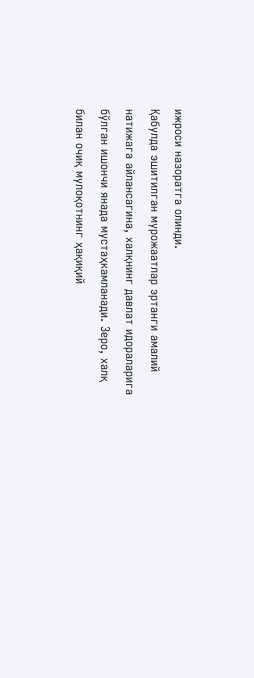ижроси назоратга олинди.
Қабулда эшитилган мурожаатлар эртанги амалий натижага айлансагина, халқнинг давлат идораларига бўлган ишончи янада мустаҳкамланади. Зеро, халқ билан очиқ мулоқотнинг ҳақиқий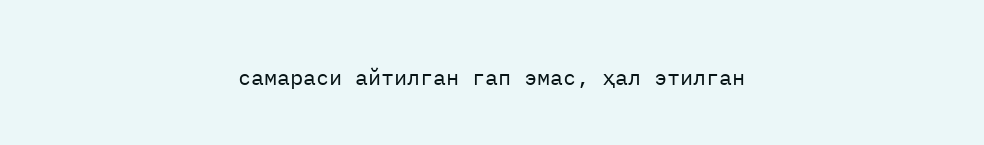самараси айтилган гап эмас, ҳал этилган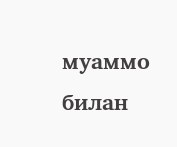муаммо билан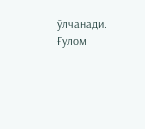ўлчанади.
Ғулом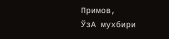Примов,
ЎзА мухбири